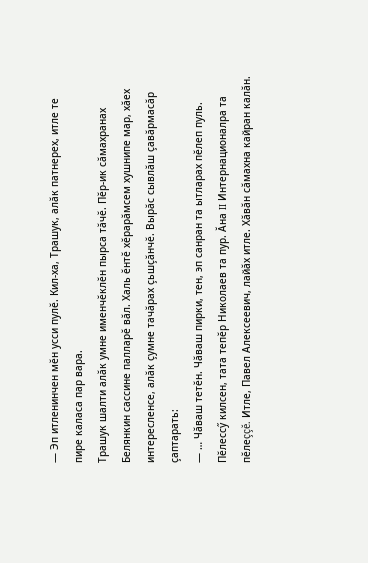— Эп итленинчен мĕн усси пулĕ. Кил-ха, Трашук, алăк патнерех, итле те пире каласа пар вара.
Трашук шалти алăк умне именчĕклĕн пырса тăчĕ. Пĕр-ик сăмахранах Белянкин сассине палларĕ вăл. Халь ĕнтĕ хĕрарăмсем хушнипе мар, хăех интересленсе, алăк çумне тачăрах çьшçăнчĕ. Вырăс сывлăш çавăрмасăр çаптарать:
— … Чăваш тетĕн. Чăваш пирки, тен, эп санран та ытларах пĕлеп пуль. Пĕлессӳ килсен, тата тепĕр Николаев та пур. Ăна II Интернационалра та пĕлеççĕ. Итле, Павел Алексеевич, лайăх итле. Хăвăн сăмахна кайран калăн.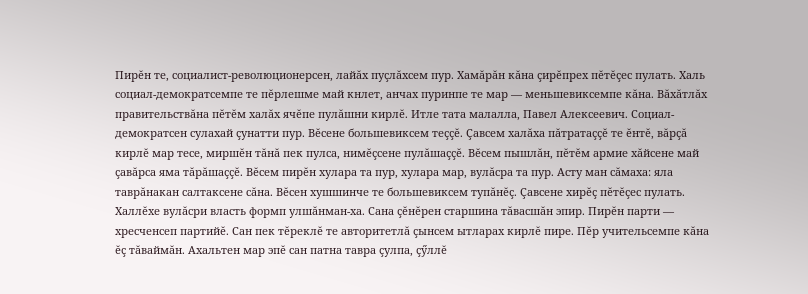Пирĕн те, социалист-революционерсен, лайăх пуçлăхсем пур. Хамăрăн кăна çирĕпрех пĕтĕçес пулать. Халь социал-демократсемпе те пĕрлешме май кнлет, анчах пуринпе те мар — меньшевиксемпе кăна. Вăхăтлăх правительствăна пĕтĕм халăх ячĕпе пулăшни кирлĕ. Итле тата малалла, Павел Алексеевич. Социал-демократсен сулахай çунатти пур. Вĕсене большевиксем теççĕ. Çавсем халăха пăтратаççĕ те ĕнтĕ, вăрçă кирлĕ мар тесе, миршĕн тăнă пек пулса, нимĕçсене пулăшаççĕ. Вĕсем пышлăн, пĕтĕм армие хăйсене май çавăрса яма тăрăшаççĕ. Вĕсем пирĕн хулара та пур, хулара мар, вулăсра та пур. Асту ман сăмаха: яла таврăнакан салтаксене сăна. Вĕсен хушшинче те большевиксем тупăнĕç. Çавсене хирĕç пĕтĕçес пулать. Халлĕхе вулăсри власть формп улшăнман-ха. Сана çĕнĕрен старшина тăвасшăн эпир. Пирĕн парти — хресченсеп партийĕ. Сан пек тĕреклĕ те авторитетлă çынсем ытларах кирлĕ пире. Пĕр учительсемпе кăна ĕç тăваймăн. Ахальтен мар эпĕ сан патна тавра çулпа, çӳллĕ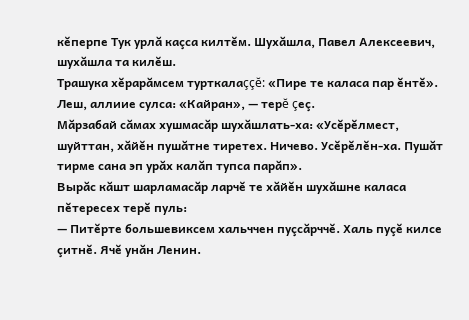кĕперпе Тук урлă каçса килтĕм. Шухăшла, Павел Алексеевич, шухăшла та килĕш.
Трашука хĕрарăмсем турткалаççĕ: «Пире те каласа пар ĕнтĕ». Леш, аллиие сулса: «Кайран», — терĕ çеç.
Мăрзабай сăмах хушмасăр шухăшлать-ха: «Усĕрĕлмест, шуйттан, хăйĕн пушăтне тиретех. Ничево. Усĕрĕлĕн-ха. Пушăт тирме сана эп урăх калăп тупса парăп».
Вырăс кăшт шарламасăр ларчĕ те хăйĕн шухăшне каласа пĕтересех терĕ пуль:
— Питĕрте большевиксем хальччен пуçсăрччĕ. Халь пуçĕ килсе çитнĕ. Ячĕ унăн Ленин.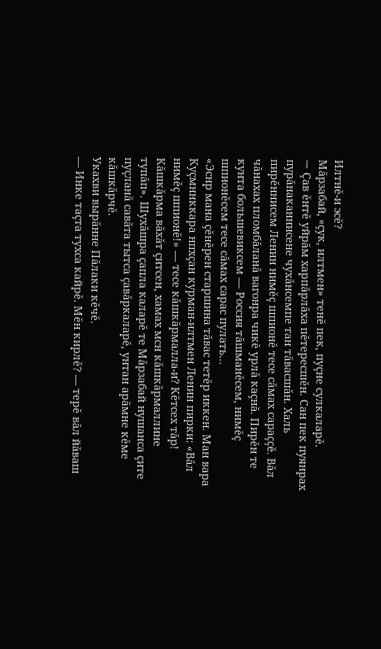Илтнĕ-и эсĕ?
Мăрзабай, «çук, илтмен» тенĕ пек, пуçне сулкаларĕ.
— Çав ĕнтĕ уйрăм харпăрлăха пĕтересшĕн. Сан пек пуянрах пурăнаканнисене чухăнсемпе тан тăвасшăн. Халь пирĕннисем Ленин нимĕç шпионĕ тесе сăмах сараççĕ. Вăл чăнахах пломбăланă вагонра чикĕ урлă каçнă. Пирĕн те кунта большевиксем — Россия тăшманĕсем, нимĕç шпионĕсем тесе сăмах сарас пулать…
«Эснр мана çĕнĕрен старшина тăвас тетĕр иккен. Ман вара Куçмннккара нпхçан курман-илтмен Ленин пирки: «Вăл нимĕç шпионĕ!» — тесе кăшкăрмалла-и? Кĕтсех тăр! Кăшкăрма вăхăт çитсен, хамах мсн кăшкăрмаллине тупăп». Шухăшра çапла каларĕ те Мăрзабай нушанса çите пуçланă савăта тытса çавăркаларĕ, унтан арăмне кĕме кăшкăрчĕ.
Укахви вырăнне Пăлаки кĕчĕ.
— Инке таçта тухса кайрĕ. Мĕн кирлĕ? — терĕ вăл йăваш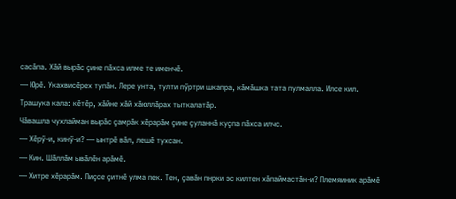сасăпа. Хăй вырăс çине пăхса илме те именчĕ.
— Юрĕ. Укахвисĕрех тупăн. Лере унта, тулти пӳртри шкапра, кăмăшка тата пулмалла. Илсе кил. Трашука кала: кĕтĕр, хăйне хăй хăюллăрах тыткалатăр.
Чăвашла чухлайман вырăс çамрăк хĕрарăм çине çуланнă куçпа пăхса илчс.
— Хĕрӳ-и, кинӳ-и? — ынтрĕ вăл, лешĕ тухсан.
— Кин. Шăллăм ывăлĕн арăмĕ.
— Хитре хĕрарăм. Пиçсе çитнĕ улма пек. Тен, çавăн пнрки эс килтен хăпаймастăн-и? Племяиник арăмĕ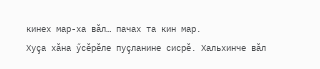кинех мар-ха вăл… пачах та кин мар.
Хуçа хăна ӳсĕрĕле пуçланине сисрĕ. Хальхинче вăл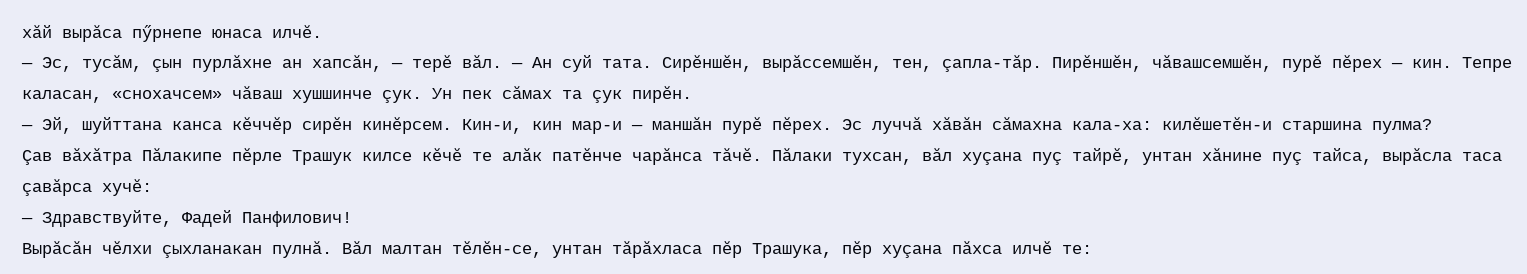хăй вырăса пӳрнепе юнаса илчĕ.
— Эс, тусăм, çын пурлăхне ан хапсăн, — терĕ вăл. — Ан суй тата. Сирĕншĕн, вырăссемшĕн, тен, çапла-тăр. Пирĕншĕн, чăвашсемшĕн, пурĕ пĕрех — кин. Тепре каласан, «снохачсем» чăваш хушшинче çук. Ун пек сăмах та çук пирĕн.
— Эй, шуйттана канса кĕччĕр сирĕн кинĕрсем. Кин-и, кин мар-и — маншăн пурĕ пĕрех. Эс луччă хăвăн сăмахна кала-ха: килĕшетĕн-и старшина пулма?
Çав вăхăтра Пăлакипе пĕрле Трашук килсе кĕчĕ те алăк патĕнче чарăнса тăчĕ. Пăлаки тухсан, вăл хуçана пуç тайрĕ, унтан хăнине пуç тайса, вырăсла таса çавăрса хучĕ:
— Здравствуйте, Фадей Панфилович!
Вырăсăн чĕлхи çыхланакан пулнă. Вăл малтан тĕлĕн-се, унтан тăрăхласа пĕр Трашука, пĕр хуçана пăхса илчĕ те: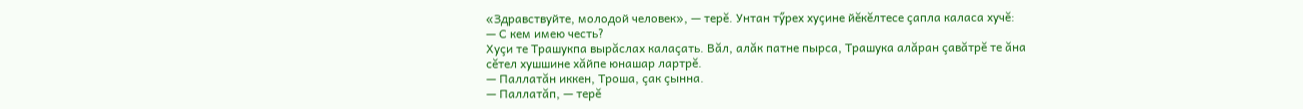«Здравствуйте, молодой человек», — терĕ. Унтан тӳрех хуçине йĕкĕлтесе çапла каласа хучĕ:
— С кем имею честь?
Хуçи те Трашукпа вырăслах калаçать. Вăл, алăк патне пырса, Трашука алăран çавăтрĕ те ăна сĕтел хушшине хăйпе юнашар лартрĕ.
— Паллатăн иккен, Троша, çак çынна.
— Паллатăп, — терĕ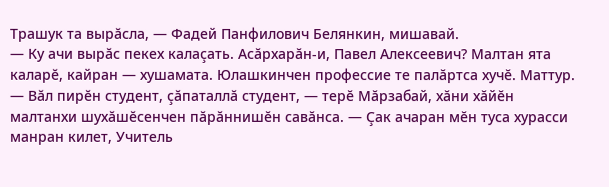Трашук та вырăсла, — Фадей Панфилович Белянкин, мишавай.
— Ку ачи вырăс пекех калаçать. Асăрхарăн-и, Павел Алексеевич? Малтан ята каларĕ, кайран — хушамата. Юлашкинчен профессие те палăртса хучĕ. Маттур.
— Вăл пирĕн студент, çăпаталлă студент, — терĕ Мăрзабай, хăни хăйĕн малтанхи шухăшĕсенчен пăрăннишĕн савăнса. — Çак ачаран мĕн туса хурасси манран килет, Учитель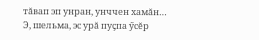тăвап эп унран, унччен хамăн… Э, шельма, эс урă пуçпа ӳсĕр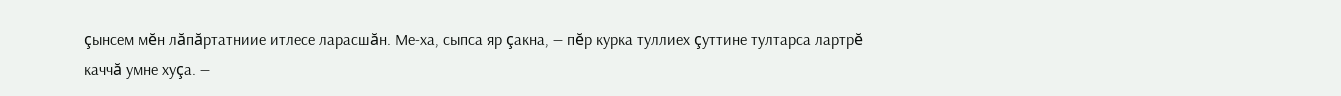çынсем мĕн лăпăртатниие итлесе ларасшăн. Ме-ха, сыпса яр çакна, — пĕр курка туллиех çуттине тултарса лартрĕ каччă умне хуçа. —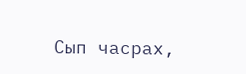Сып часрах,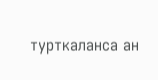турткаланса ан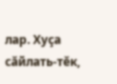лар. Хуçа сăйлать-тĕк,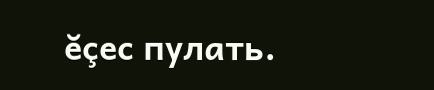ĕçес пулать.